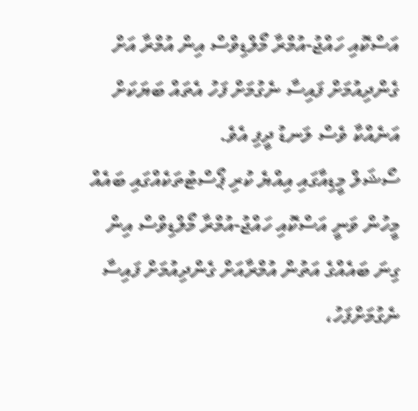އަސްކޮއި ހައްޖު-އުމްރާ މޯލްޑިވްސް އިން އުމްރާ އަށް ގެންދިއުމަށް ފައިސާ ނެގުމަށް ފަހު އެތައް ބަޔަކަށް އަނެއްކާ ވެސް ލަނޑު ދީފި އެވެ.
ސޯޝަލް މީޑިއާގައި އިއްޔެ ކުރި ޕޯސްޓުތަކެއްގައި ބައެއް މީހުން ވަނީ އަސްކޮއި ހައްޖު-އުމްރާ މޯލްޑިވްސް އިން ގިނަ ބައެއްގެ އަތުން އުމްރާއަށް ގެންދިއުމަށް ފައިސާ ނެގުމަށްފަހު،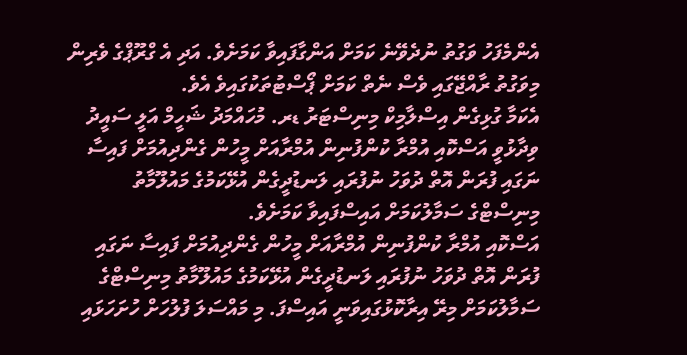އެންމެފަހު ވަގުތު ނުދެވޭނެ ކަމަށް އަންގާފައިވާ ކަމަށެވެ. އަދި އެ ގްރޫޕްގެ ވެރިން މިވަގުތު ރާއްޖޭގައި ވެސް ނެތް ކަމަށް ޕޯސްޓުތަކުގައިވެ އެވެ.
އެކަމާ ގުޅިގެން އިސްލާމިކް މިނިސްޓަރު ޑރ. މުހައްމަދު ޝަހީމް އަލީ ސައީދު ވިދާޅުވީ އަސްކޮއި އުމްރާ ކުންފުނިން އުމްރާއަށް މީހުން ގެންދިއުމަށް ފައިސާ ނަގައި ފުރަން އޮތް ދުވަހު ނުފުރައި ލަނޑުދީގެން އުޅޭކަމުގެ މައުލޫމާތު މިނިސްޓްގެ ސަމާލުކަމަށް އައިސްފައިވާ ކަމަށެވެ.
އަސްކޮއި އުމްރާ ކުންފުނިން އުމްރާއަށް މީހުން ގެންދިއުމަށް ފައިސާ ނަގައި ފުރަން އޮތް ދުވަހު ނުފުރައި ލަނޑުދީގެން އުޅޭކަމުގެ މައުލޫމާތު މިނިސްޓްގެ ސަމާލުކަމަށް މިރޭ އިރާކޮޅުގައިވަނީ އައިސްފަ. މި މައްސަލަ ފުލުހަށް ހުށަހަޅައި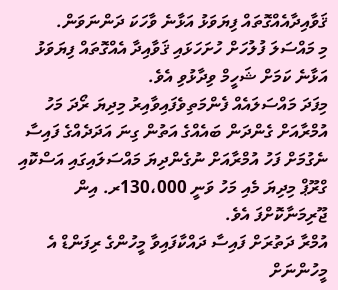ޤަވާއިދާއެއްގޮތައް ފިޔަވަޅު އަޅާނެ ވާހަކަ ދަންނަވަން.
މި މައްސަލަ ފުލުހަށް ހުށަހަޅައި ޤަވާއިދާ އެއްގޮތައް ފިޔަވަޅު އަޅާނެ ކަމަށް ޝަހީމް ވިދާޅުވި އެވެ.
މިފަދަ މައްސަލައެއް ފެންމަތިވެފައިވާއިރު މިދިޔަ ރޯދަ މަހު އުމްރާއަށް ގެންދަން ބައެއްގެ އަތުން ގިނަ އަދަދެއްގެ ފައިސާ ނެގުމަށް ފަހު އުމްރާއަށް ނުގެންދިޔަ މައްސަލައިގައި އަސްކޮއި ގްރޫޕް މިދިޔަ މެއި މަހު ވަނީ 130،000ރ. އިން ޖޫރިމަނާކޮށްފަ އެވެ.
އުމްރާ ދަތުރަށް ފައިސާ ދައްކާފައިވާ މީހުންގެ ރިފަންޑް އެ މީހުންނަށް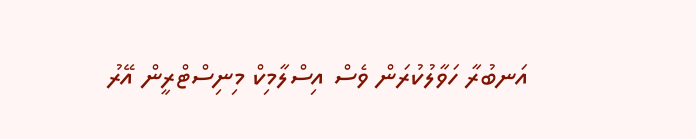އަނބުރާ ހަވާލުކުރަން ވެސް އިސްލާމިކް މިނިސްޓްރީން އޭރު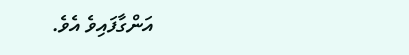އަންގާފައިވެ އެވެ.